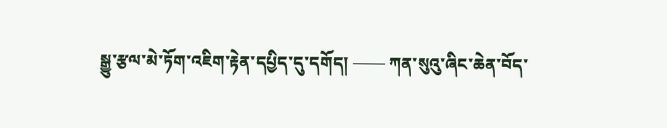སྒྱུ་རྩལ་མེ་ཏོག་འཇིག་རྟེན་དཔྱིད་དུ་དགོད། —— ཀན་སུའུ་ཞིང་ཆེན་བོད་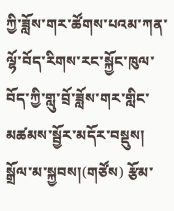ཀྱི་ཟློས་གར་ཚོགས་པའམ་ཀན་ལྷོ་བོད་རིགས་རང་སྐྱོང་ཁུལ་བོད་ཀྱི་གླུ་བྲོ་ཟློས་གར་གླིང་མཚམས་སྦྱོར་མདོར་བསྡུས།
སྒྲོལ་མ་སྐྱབས།(གཙོས) རྩོམ་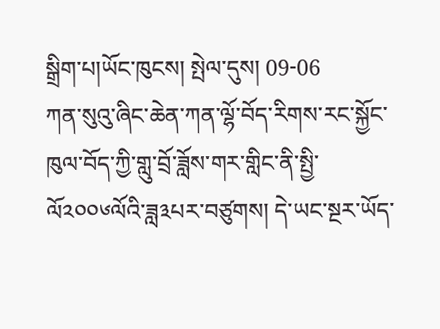སྒྲིག་པ།ཡོང་ཁུངས། སྤེལ་དུས། 09-06
ཀན་སུའུ་ཞིང་ཆེན་ཀན་ལྷོ་བོད་རིགས་རང་སྐྱོང་ཁུལ་བོད་ཀྱི་གླུ་བྲོ་ཟློས་གར་གླིང་ནི་སྤྱི་ལོ༢༠༠༦ལོའི་ཟླ༣པར་བཙུགས། དེ་ཡང་སྔར་ཡོད་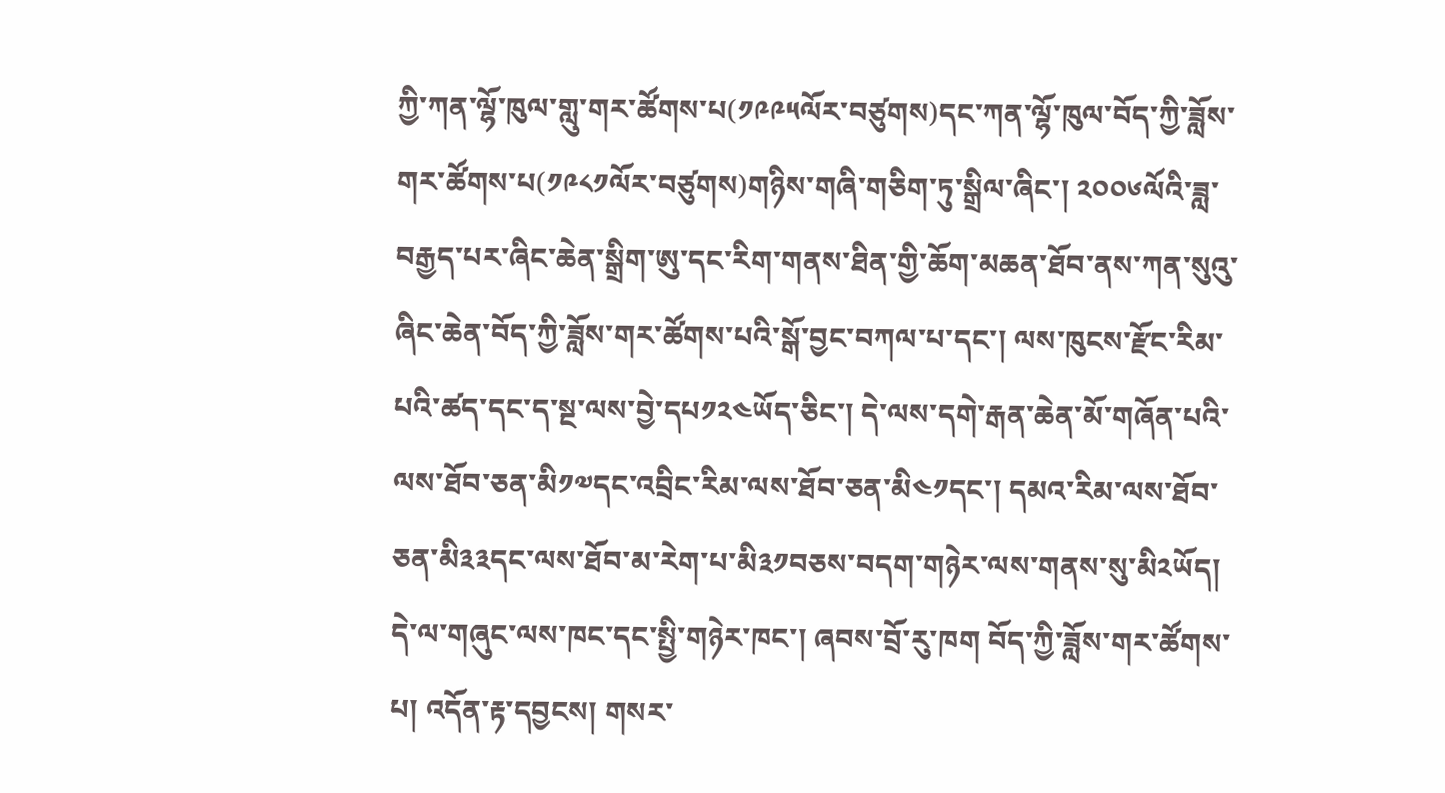ཀྱི་ཀན་ལྷོ་ཁུལ་གླུ་གར་ཚོགས་པ(༡༩༩༥ལོར་བཙུགས)དང་ཀན་ལྷོ་ཁུལ་བོད་ཀྱི་ཟློས་གར་ཚོགས་པ(༡༩༨༡ལོར་བཙུགས)གཉིས་གཞི་གཅིག་ཏུ་སྒྲིལ་ཞིང་། ༢༠༠༦ལོའི་ཟླ་བརྒྱད་པར་ཞིང་ཆེན་སྒྲིག་ཨུ་དང་རིག་གནས་ཐིན་གྱི་ཆོག་མཆན་ཐོབ་ནས་ཀན་སུའུ་ཞིང་ཆེན་བོད་ཀྱི་ཟློས་གར་ཚོགས་པའི་སྒོ་བྱང་བཀལ་པ་དང་། ལས་ཁུངས་རྫོང་རིམ་པའི་ཚད་དང་ད་སྔ་ལས་བྱེ་དཔ༡༢༤ཡོད་ཅིང་། དེ་ལས་དགེ་རྒན་ཆེན་མོ་གཞོན་པའི་ལས་ཐོབ་ཅན་མི༡༧དང་འབྲིང་རིམ་ལས་ཐོབ་ཅན་མི༤༡དང་། དམའ་རིམ་ལས་ཐོབ་ཅན་མི༣༣དང་ལས་ཐོབ་མ་རེག་པ་མི༣༡བཅས་བདག་གཉེར་ལས་གནས་སུ་མི༢ཡོད། དེ་ལ་གཞུང་ལས་ཁང་དང་སྤྱི་གཉེར་ཁང་། ཞབས་བྲོ་རུ་ཁག བོད་ཀྱི་ཟློས་གར་ཚོགས་པ། འདོན་རྟ་དབྱངས། གསར་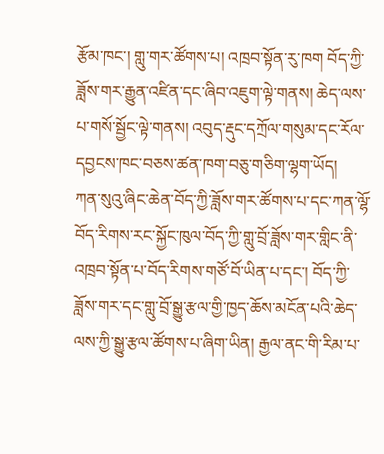རྩོམ་ཁང་། གླུ་གར་ཚོགས་པ། འཁྲབ་སྟོན་རུ་ཁག བོད་ཀྱི་ཟློས་གར་རྒྱུན་འཛིན་དང་ཞིབ་འཇུག་ལྟེ་གནས། ཆེད་ལས་པ་གསོ་སྦྱོང་ལྟེ་གནས། འབུད་རྡུང་དཀྲོལ་གསུམ་དང་རོལ་དབྱངས་ཁང་བཅས་ཚན་ཁག་བཅུ་གཅིག་ལྷག་ཡོད།
ཀན་སུའུ་ཞིང་ཆེན་བོད་ཀྱི་ཟློས་གར་ཚོགས་པ་དང་ཀན་ལྷོ་བོད་རིགས་རང་སྐྱོང་ཁུལ་བོད་ཀྱི་གླུ་བྲོ་ཟློས་གར་གླིང་ནི་འཁྲབ་སྟོན་པ་བོད་རིགས་གཙོ་བོ་ཡིན་པ་དང་། བོད་ཀྱི་ཟློས་གར་དང་གླུ་བྲོ་སྒྱུ་རྩལ་གྱི་ཁྱད་ཆོས་མངོན་པའི་ཆེད་ལས་ཀྱི་སྒྱུ་རྩལ་ཚོགས་པ་ཞིག་ཡིན། རྒྱལ་ནང་གི་རིམ་པ་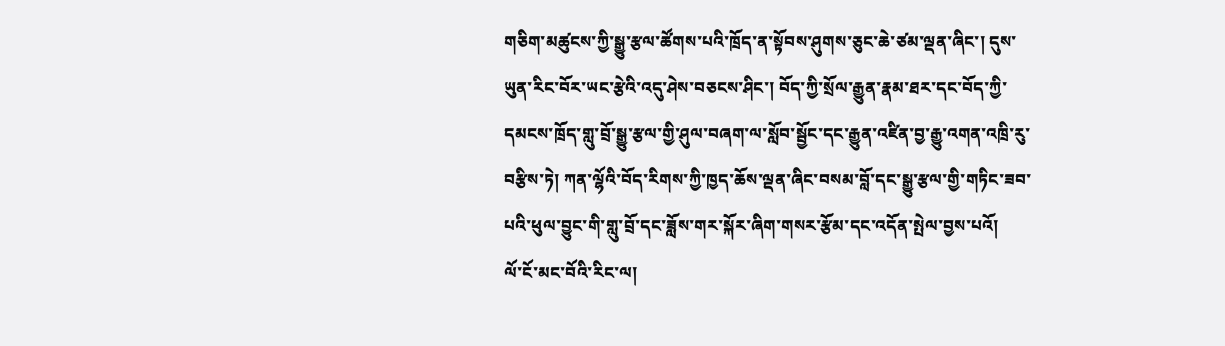གཅིག་མཚུངས་ཀྱི་སྒྱུ་རྩལ་ཚོགས་པའི་ཁྲོད་ན་སྟོབས་ཤུགས་ཅུང་ཆེ་ཙམ་ལྡན་ཞིང་། དུས་ཡུན་རིང་བོར་ཡང་རྩེའི་འདུ་ཤེས་བཅངས་ཤིང་། བོད་ཀྱི་སྲོལ་རྒྱུན་རྣམ་ཐར་དང་བོད་ཀྱི་དམངས་ཁྲོད་གླུ་བྲོ་སྒྱུ་རྩལ་གྱི་ཤུལ་བཞག་ལ་སློབ་སྦྱོང་དང་རྒྱུན་འཛིན་བྱ་རྒྱུ་འགན་འཁྲི་རུ་བརྩིས་ཏེ། ཀན་ལྷོའི་བོད་རིགས་ཀྱི་ཁྱད་ཆོས་ལྡན་ཞིང་བསམ་བློ་དང་སྒྱུ་རྩལ་གྱི་གཏིང་ཟབ་པའི་ཕུལ་བྱུང་གི་གླུ་བྲོ་དང་ཟློས་གར་སྐོར་ཞིག་གསར་རྩོམ་དང་འདོན་སྤེལ་བྱས་པའོ།
ལོ་ངོ་མང་བོའི་རིང་ལ།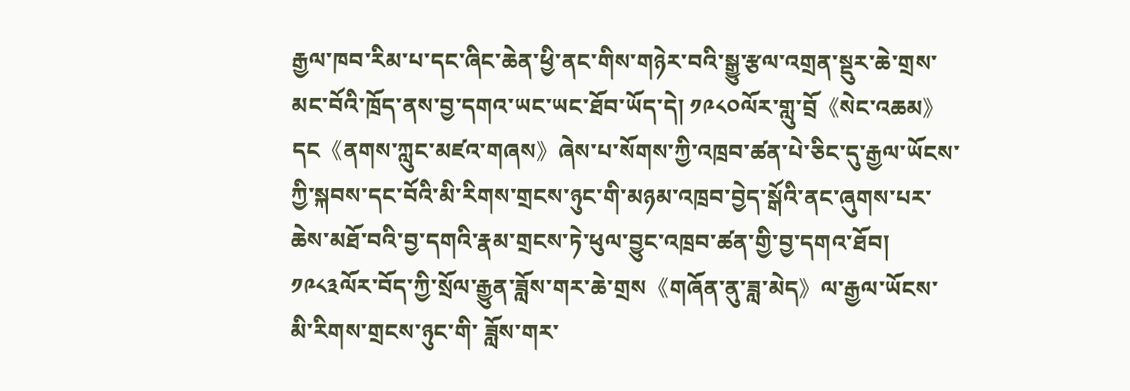རྒྱལ་ཁབ་རིམ་པ་དང་ཞིང་ཆེན་ཕྱི་ནང་གིས་གཉེར་བའི་སྒྱུ་རྩལ་འགྲན་སྡུར་ཆེ་གྲས་མང་བོའི་ཁྲོད་ནས་བྱ་དགའ་ཡང་ཡང་ཐོབ་ཡོད་དེ། ༡༩༨༠ལོར་གླུ་བྲོ《སེང་འཆམ》དང《ནགས་ཀླུང་མཛའ་གཞས》ཞེས་པ་སོགས་ཀྱི་འཁྲབ་ཚན་པེ་ཅིང་དུ་རྒྱལ་ཡོངས་ཀྱི་སྐབས་དང་བོའི་མི་རིགས་གྲངས་ཉུང་གི་མཉམ་འཁྲབ་བྱེད་སྒོའི་ནང་ཞུགས་པར་ཆེས་མཐོ་བའི་བྱ་དགའི་རྣམ་གྲངས་ཏེ་ཕུལ་བྱུང་འཁྲབ་ཚན་གྱི་བྱ་དགའ་ཐོབ། ༡༩༨༣ལོར་བོད་ཀྱི་སྲོལ་རྒྱུན་ཟློས་གར་ཆེ་གྲས《གཞོན་ནུ་ཟླ་མེད》ལ་རྒྱལ་ཡོངས་མི་རིགས་གྲངས་ཉུང་གི་ ཟློས་གར་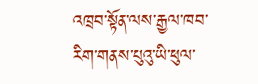འཁྲབ་སྟོན་ལས་རྒྱལ་ཁབ་རིག་གནས་པུའུ་ཡི་ཕུལ་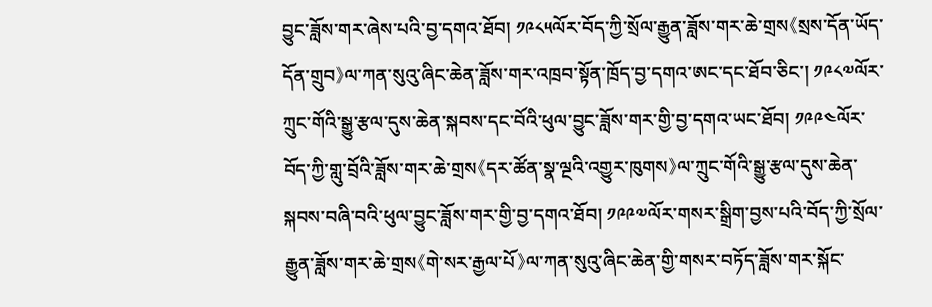བྱུང་ཟློས་གར་ཞེས་པའི་བྱ་དགའ་ཐོབ། ༡༩༨༥ལོར་བོད་ཀྱི་སྲོལ་རྒྱུན་ཟློས་གར་ཆེ་གྲས《སྲས་དོན་ཡོད་དོན་གྲུབ》ལ་ཀན་སུའུ་ཞིང་ཆེན་ཟློས་གར་འཁྲབ་སྟོན་ཁྲོད་བྱ་དགའ་ཨང་དང་ཐོབ་ཅིང་། ༡༩༨༧ལོར་ཀྲུང་གོའི་སྒྱུ་རྩལ་དུས་ཆེན་སྐབས་དང་བོའི་ཕུལ་བྱུང་ཟློས་གར་གྱི་བྱ་དགའ་ཡང་ཐོབ། ༡༩༩༤ལོར་བོད་ཀྱི་གླུ་བྲོའི་ཟློས་གར་ཆེ་གྲས《དར་ཚོན་སྣ་ལྔའི་འགྱུར་ཁུགས》ལ་ཀྲུང་གོའི་སྒྱུ་རྩལ་དུས་ཆེན་སྐབས་བཞི་བའི་ཕུལ་བྱུང་ཟློས་གར་གྱི་བྱ་དགའ་ཐོབ། ༡༩༩༧ལོར་གསར་སྒྲིག་བྱས་པའི་བོད་ཀྱི་སྲོལ་རྒྱུན་ཟློས་གར་ཆེ་གྲས《གེ་སར་རྒྱལ་པོ》ལ་ཀན་སུའུ་ཞིང་ཆེན་གྱི་གསར་བཏོད་ཟློས་གར་སྐོང་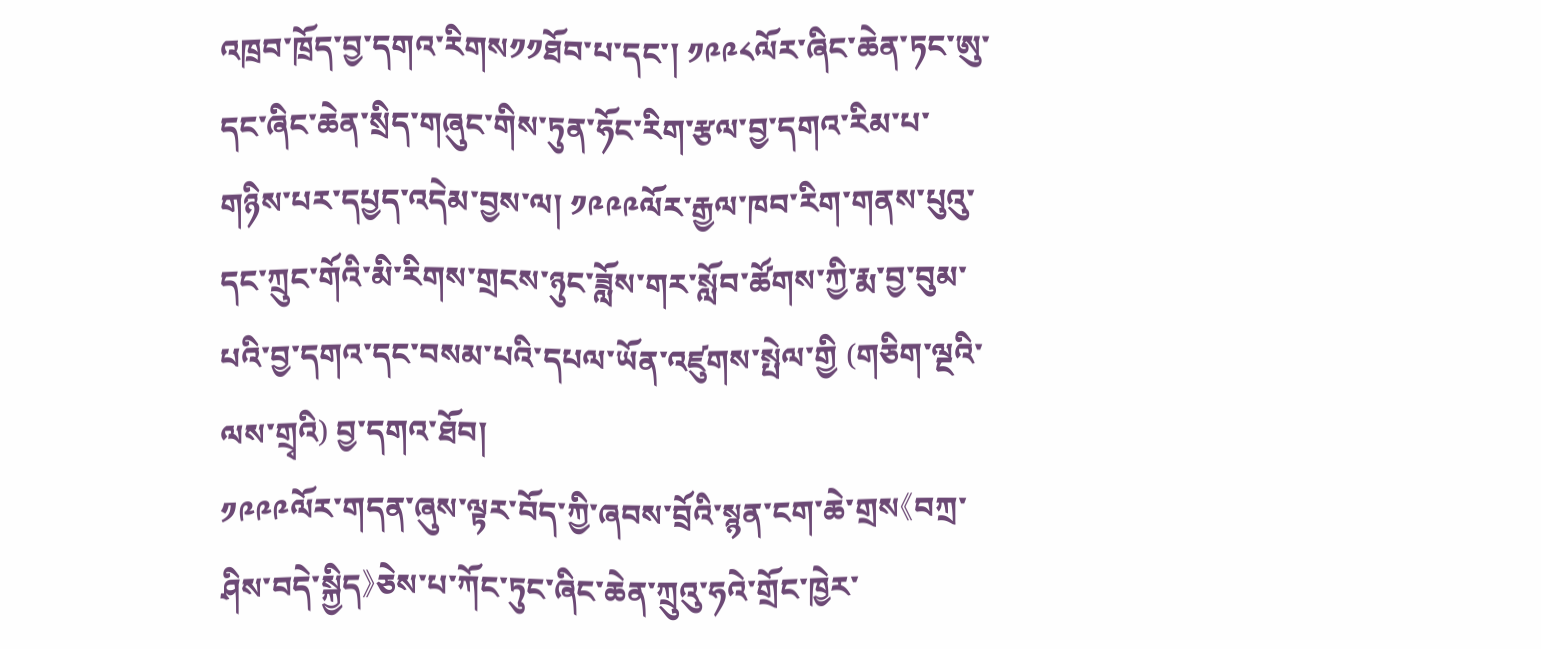འཁྲབ་ཁྲོད་བྱ་དགའ་རིགས༡༡ཐོབ་པ་དང་། ༡༩༩༨ལོར་ཞིང་ཆེན་ཏང་ཨུ་དང་ཞིང་ཆེན་སྲིད་གཞུང་གིས་ཏུན་ཧོང་རིག་རྩལ་བྱ་དགའ་རིམ་པ་གཉིས་པར་དཔྱད་འདེམ་བྱས་ལ། ༡༩༩༩ལོར་རྒྱལ་ཁབ་རིག་གནས་པུའུ་དང་ཀྲུང་གོའི་མི་རིགས་གྲངས་ཉུང་ཟློས་གར་སློབ་ཚོགས་ཀྱི་རྨ་བྱ་བུམ་པའི་བྱ་དགའ་དང་བསམ་པའི་དཔལ་ཡོན་འཛུགས་སྤེལ་གྱི (གཅིག་ལྔའི་ལས་གྲྭའི) བྱ་དགའ་ཐོབ།
༡༩༩༩ལོར་གདན་ཞུས་ལྟར་བོད་ཀྱི་ཞབས་བྲོའི་སྙན་ངག་ཆེ་གྲས《བཀྲ་ཤིས་བདེ་སྐྱིད》ཅེས་པ་ཀོང་ཏུང་ཞིང་ཆེན་ཀྲུའུ་ཧའེ་གྲོང་ཁྱེར་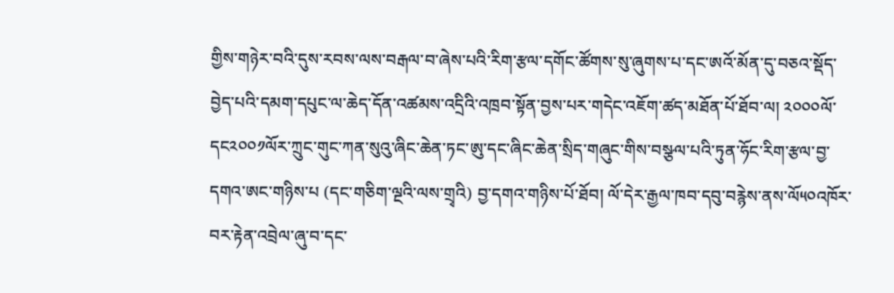གྱིས་གཉེར་བའི་དུས་རབས་ལས་བརྒལ་བ་ཞེས་པའི་རིག་རྩལ་དགོང་ཚོགས་སུ་ཞུགས་པ་དང་ཨའོ་མོན་དུ་བཅའ་སྡོད་བྱེད་པའི་དམག་དཔུང་ལ་ཆེད་དོན་འཚམས་འདྲིའི་འཁྲབ་སྟོན་བྱས་པར་གདེང་འཇོག་ཚད་མཐོན་པོ་ཐོབ་ལ། ༢༠༠༠ལོ་དང༢༠༠༡ལོར་ཀྲུང་གུང་ཀན་སུའུ་ཞིང་ཆེན་ཏང་ཨུ་དང་ཞིང་ཆེན་སྲིད་གཞུང་གིས་བསྩལ་པའི་ཏུན་ཧོང་རིག་རྩལ་བྱ་དགའ་ཨང་གཉིས་པ (དང་གཅིག་ལྔའི་ལས་གྲྭའི) བྱ་དགའ་གཉིས་པོ་ཐོབ། ལོ་དེར་རྒྱལ་ཁབ་དབུ་བརྙེས་ནས་ལོ༥༠འཁོར་བར་རྟེན་འབྲེལ་ཞུ་བ་དང་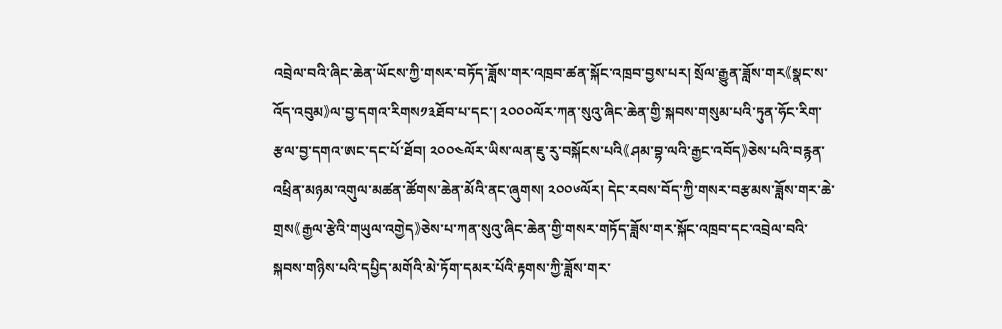འབྲེལ་བའི་ཞིང་ཆེན་ཡོངས་ཀྱི་གསར་བཏོད་ཟློས་གར་འཁྲབ་ཚན་སྐོང་འཁྲབ་བྱས་པར། སྲོལ་རྒྱུན་ཟློས་གར《སྣང་ས་འོད་འབུམ》ལ་བྱ་དགའ་རིགས༡༣ཐོབ་པ་དང་། ༢༠༠༠ལོར་ཀན་སུའུ་ཞིང་ཆེན་གྱི་སྐབས་གསུམ་པའི་ཏུན་ཧོང་རིག་རྩལ་བྱ་དགའ་ཨང་དང་པོ་ཐོབ། ༢༠༠༤ལོར་ཡིས་ལན་ཇུ་རུ་བསྐོངས་པའི《ཤམ་བྷ་ལའི་རྒྱང་འབོད》ཅེས་པའི་བརྙན་འཕྲིན་མཉམ་འགུལ་མཚན་ཚོགས་ཆེན་མོའི་ནང་ཞུགས། ༢༠༠༦ལོར། དེང་རབས་བོད་ཀྱི་གསར་བརྩམས་ཟློས་གར་ཆེ་གྲས《རྒྱལ་རྩེའི་གཡུལ་འགྱེད》ཅེས་པ་ཀན་སུའུ་ཞིང་ཆེན་གྱི་གསར་གཏོད་ཟློས་གར་སྐོང་འཁྲབ་དང་འབྲེལ་བའི་སྐབས་གཉིས་པའི་དཔྱིད་མགོའི་མེ་ཏོག་དམར་པོའི་རྟགས་ཀྱི་ཟློས་གར་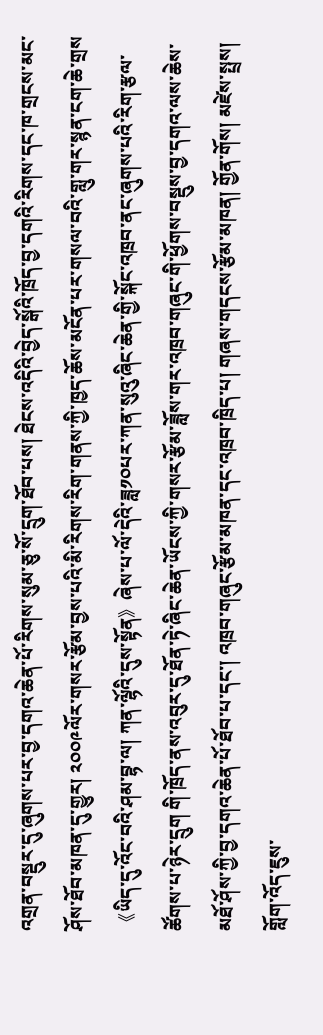འགྲན་བསྡུར་དུ་ཞུགས་པར་བྱ་དགའ་ཆེན་པོ་རིགས་སུམ་ཅུ་སོ་དྲུག་ཐོབ་པས། ཐེངས་འདིའི་བྱེད་སྒོའི་ཁྲོད་བྱ་དགའི་རིགས་དང་ཁ་གྲངས་མང་ཤོས་ཐོབ་མཁན་དུ་གྱུར། ༢༠༠༩ལོར་གསར་རྩོམ་བྱས་པའི་མི་རིགས་རིག་གནས་ཀྱི་ཁྱད་ཆོས་མངོན་པར་གསལ་བའི་གླུ་གར་སྙན་ངག་ཆེ་གྲས《ཡིད་དུ་འོང་བའི་ཤམ་བྷ་ལ། ཀན་ལྷོའི་དུས་སྟོན》ཞེས་པ་ལོ་དེའི་ཟླ༡༠པར་ཀན་སུའུ་ཞིང་ཆེན་གྱི་སྐོང་འཁྲབ་ནང་ཞུགས་པའི་རིག་རྩལ་ཚོགས་པ་ཉེར་དྲུག གི་ཁྲོད་ནས་འབུར་དུ་ཐོན་ཏེ་ཞིང་ཆེན་ཡོངས་ཀྱི་གསར་རྩོམ་ཟློས་གར་འཁྲབ་གཞུང་གི་ཕྱོགས་བསྡུས་བྱ་དགའ་ལས་ཆེས་མཐོ་ཤོས་ཀྱི་བྱ་དགའ་ཆེན་པོ་ཐོབ་པ་དང་། འཁྲབ་གཞུང་རྩོམ་མཁན་དང་འཁྲབ་ཁྲིད་པ། གཞས་གདངས་རྩོམ་མཁན། གྱོན་གོས། མཛེས་སྤྲས། གློག་འོད་ཇུས་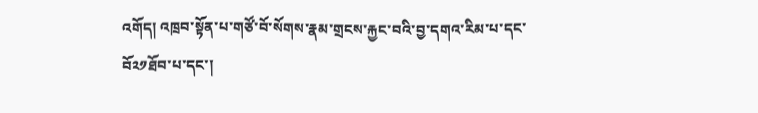འགོད། འཁྲབ་སྟོན་པ་གཙོ་བོ་སོགས་རྣམ་གྲངས་རྐྱང་བའི་བྱ་དགའ་རིམ་པ་དང་བོ༢༡ཐོབ་པ་དང་།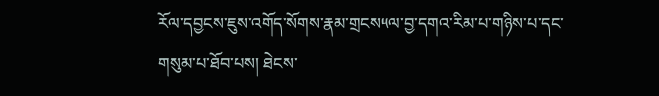རོལ་དབྱངས་ཇུས་འགོད་སོགས་རྣམ་གྲངས༥ལ་བྱ་དགའ་རིམ་པ་གཉིས་པ་དང་གསུམ་པ་ཐོབ་པས། ཐེངས་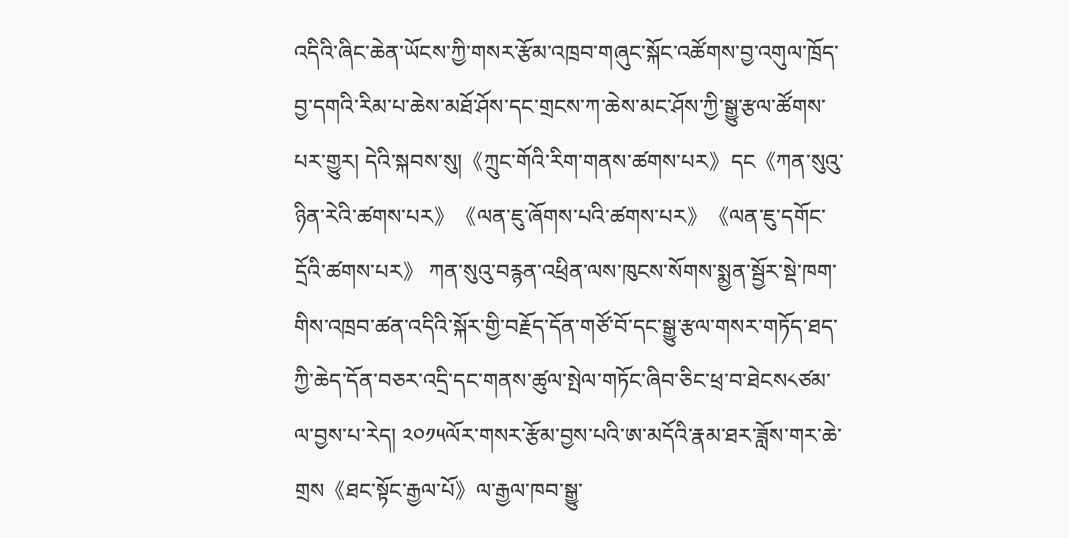འདིའི་ཞིང་ཆེན་ཡོངས་ཀྱི་གསར་རྩོམ་འཁྲབ་གཞུང་སྐོང་འཚོགས་བྱ་འགུལ་ཁྲོད་བྱ་དགའི་རིམ་པ་ཆེས་མཐོ་ཤོས་དང་གྲངས་ཀ་ཆེས་མང་ཤོས་ཀྱི་སྒྱུ་རྩལ་ཚོགས་པར་གྱུར། དེའི་སྐབས་སུ།《ཀྲུང་གོའི་རིག་གནས་ཚགས་པར》དང《ཀན་སུའུ་ཉིན་རེའི་ཚགས་པར》《ལན་ཇུ་ཞོགས་པའི་ཚགས་པར》《ལན་ཇུ་དགོང་དྲོའི་ཚགས་པར》 ཀན་སུའུ་བརྙན་འཕྲིན་ལས་ཁུངས་སོགས་སྨྱན་སྦྱོར་སྡེ་ཁག་གིས་འཁྲབ་ཚན་འདིའི་སྐོར་གྱི་བརྗོད་དོན་གཙོ་བོ་དང་སྒྱུ་རྩལ་གསར་གཏོད་ཐད་ཀྱི་ཆེད་དོན་བཅར་འདྲི་དང་གནས་ཚུལ་སྤེལ་གཏོང་ཞིབ་ཅིང་ཕྲ་བ་ཐེངས༨ཙམ་ལ་བྱས་པ་རེད། ༢༠༡༥ལོར་གསར་རྩོམ་བྱས་པའི་ཨ་མདོའི་རྣམ་ཐར་ཟློས་གར་ཆེ་གྲས《ཐང་སྟོང་རྒྱལ་པོ》ལ་རྒྱལ་ཁབ་སྒྱུ་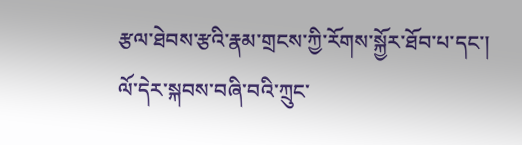རྩལ་ཐེབས་རྩའི་རྣམ་གྲངས་ཀྱི་རོགས་སྐྱོར་ཐོབ་པ་དང་། ལོ་དེར་སྐབས་བཞི་བའི་ཀྲུང་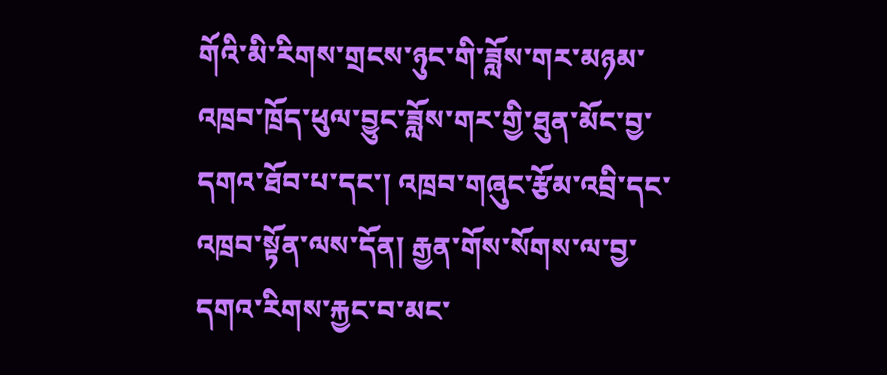གོའི་མི་རིགས་གྲངས་ཉུང་གི་ཟློས་གར་མཉམ་འཁྲབ་ཁྲོད་ཕུལ་བྱུང་ཟློས་གར་གྱི་ཐུན་མོང་བྱ་དགའ་ཐོབ་པ་དང་། འཁྲབ་གཞུང་རྩོམ་འབྲི་དང་འཁྲབ་སྟོན་ལས་དོན། རྒྱན་གོས་སོགས་ལ་བྱ་དགའ་རིགས་རྐྱང་བ་མང་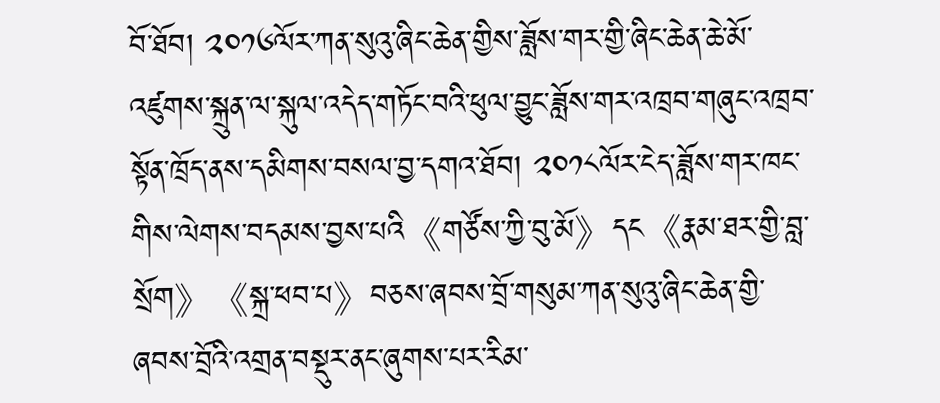བོ་ཐོབ། ༢༠༡༦ལོར་ཀན་སུའུ་ཞིང་ཆེན་གྱིས་ཟློས་གར་གྱི་ཞིང་ཆེན་ཆེ་མོ་འཛུགས་སྐྲུན་ལ་སྐུལ་འདེད་གཏོང་བའི་ཕུལ་བྱུང་ཟློས་གར་འཁྲབ་གཞུང་འཁྲབ་སྟོན་ཁྲོད་ནས་དམིགས་བསལ་བྱ་དགའ་ཐོབ། ༢༠༡༨ལོར་ངེད་ཟློས་གར་ཁང་གིས་ལེགས་བདམས་བྱས་པའི《གཙོས་ཀྱི་བུ་མོ》དང《རྣམ་ཐར་གྱི་བླ་སྲོག》《སྐྲ་ཕབ་པ》བཅས་ཞབས་བྲོ་གསུམ་ཀན་སུའུ་ཞིང་ཆེན་གྱི་ཞབས་བྲོའི་འགྲན་བསྡུར་ནང་ཞུགས་པར་རིམ་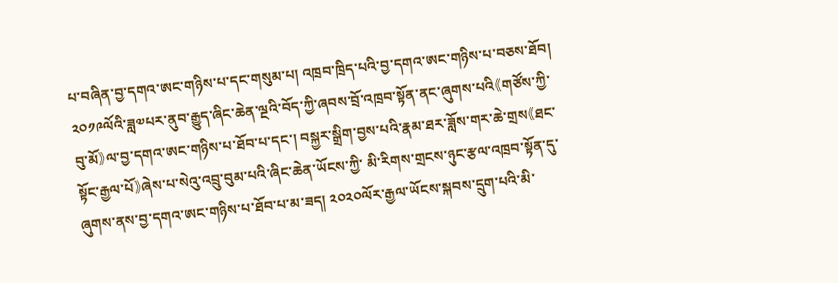པ་བཞིན་བྱ་དགའ་ཨང་གཉིས་པ་དང་གསུམ་པ། འཁྲབ་ཁྲིད་པའི་བྱ་དགའ་ཨང་གཉིས་པ་བཅས་ཐོབ། ༢༠༡༩ལོའི་ཟླ༧པར་ནུབ་རྒྱུད་ཞིང་ཆེན་ལྔའི་བོད་ཀྱི་ཞབས་བྲོ་འཁྲབ་སྟོན་ནང་ཞུགས་པའི《གཙོས་ཀྱི་བུ་མོ》ལ་བྱ་དགའ་ཨང་གཉིས་པ་ཐོབ་པ་དང་། བསྐྱར་སྒྲིག་བྱས་པའི་རྣམ་ཐར་ཟློས་གར་ཆེ་གྲས《ཐང་སྟོང་རྒྱལ་པོ》ཞེས་པ་སེའུ་འབྲུ་བུམ་པའི་ཞིང་ཆེན་ཡོངས་ཀྱི་ མི་རིགས་གྲངས་ཉུང་རྩལ་འཁྲབ་སྟོན་དུ་ཞུགས་ནས་བྱ་དགའ་ཨང་གཉིས་པ་ཐོབ་པ་མ་ཟད། ༢༠༢༠ལོར་རྒྱལ་ཡོངས་སྐབས་དྲུག་པའི་མི་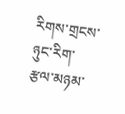རིགས་གྲངས་ཉུང་རིག་རྩལ་མཉམ་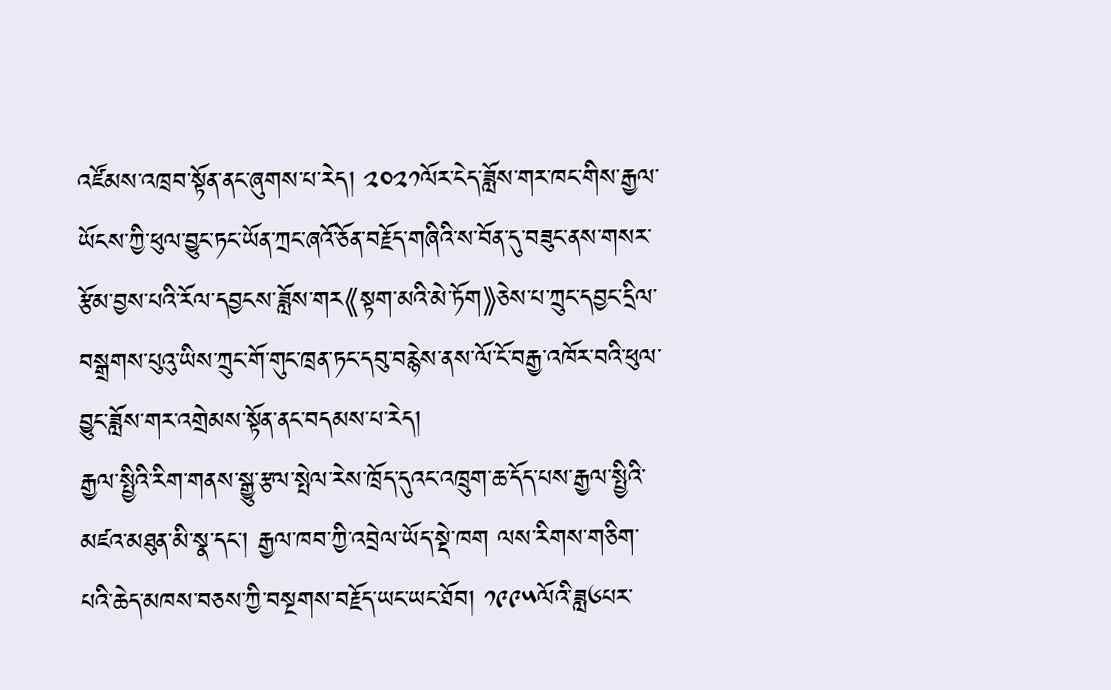འཛོམས་འཁྲབ་སྟོན་ནང་ཞུགས་པ་རེད། ༢༠༢༡ལོར་ངེད་ཟློས་གར་ཁང་གིས་རྒྱལ་ཡོངས་ཀྱི་ཕུལ་བྱུང་ཏང་ཡོན་ཀྲང་ཞའོ་ཅོན་བརྗོད་གཞིའི་ས་བོན་དུ་བཟུང་ནས་གསར་རྩོམ་བྱས་པའི་རོལ་དབྱངས་ཟློས་གར《སྟག་མའི་མེ་ཏོག》ཅེས་པ་ཀྲུང་དབྱང་དྲིལ་བསྒྲགས་པུའུ་ཡིས་ཀྲུང་གོ་གུང་ཁྲན་ཏང་དབུ་བརྙེས་ནས་ལོ་ངོ་བརྒྱ་འཁོར་བའི་ཕུལ་བྱུང་ཟློས་གར་འགྲེམས་སྟོན་ནང་བདམས་པ་རེད།
རྒྱལ་སྤྱིའི་རིག་གནས་སྒྱུ་རྩལ་སྤེལ་རེས་ཁྲོད་དུའང་འཁྲུག་ཆ་དོད་པས་རྒྱལ་སྤྱིའི་མཛའ་མཐུན་མི་སྣ་དང་། རྒྱལ་ཁབ་ཀྱི་འབྲེལ་ཡོད་སྡེ་ཁག ལས་རིགས་གཅིག་པའི་ཆེད་མཁས་བཅས་ཀྱི་བསྔགས་བརྗོད་ཡང་ཡང་ཐོབ། ༡༩༩༥ལོའི་ཟླ༦པར་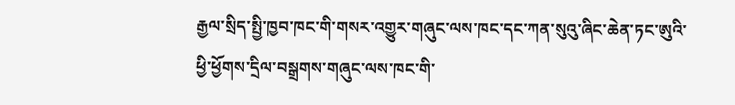རྒྱལ་སྲིད་སྤྱི་ཁྱབ་ཁང་གི་གསར་འགྱུར་གཞུང་ལས་ཁང་དང་ཀན་སུའུ་ཞིང་ཆེན་ཏང་ཨུའི་ཕྱི་ཕྱོགས་དྲིལ་བསྒྲགས་གཞུང་ལས་ཁང་གི་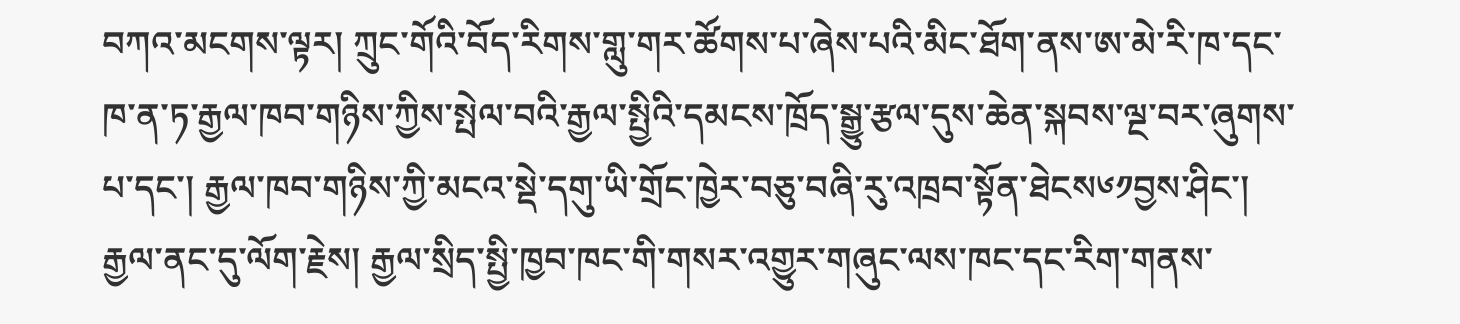བཀའ་མངགས་ལྟར། ཀྲུང་གོའི་བོད་རིགས་གླུ་གར་ཚོགས་པ་ཞེས་པའི་མིང་ཐོག་ནས་ཨ་མེ་རི་ཁ་དང་ཁ་ན་ཏ་རྒྱལ་ཁབ་གཉིས་ཀྱིས་སྤེལ་བའི་རྒྱལ་སྤྱིའི་དམངས་ཁྲོད་སྒྱུ་རྩལ་དུས་ཆེན་སྐབས་ལྔ་བར་ཞུགས་པ་དང་། རྒྱལ་ཁབ་གཉིས་ཀྱི་མངའ་སྡེ་དགུ་ཡི་གྲོང་ཁྱེར་བཅུ་བཞི་རུ་འཁྲབ་སྟོན་ཐེངས༦༡བྱས་ཤིང་། རྒྱལ་ནང་དུ་ལོག་རྗེས། རྒྱལ་སྲིད་སྤྱི་ཁྱབ་ཁང་གི་གསར་འགྱུར་གཞུང་ལས་ཁང་དང་རིག་གནས་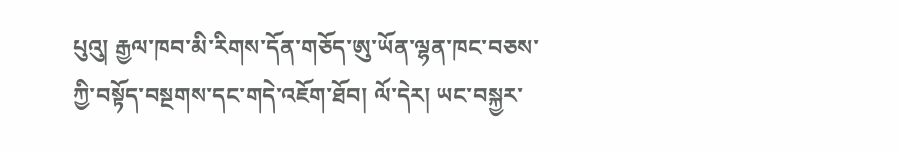པུའུ། རྒྱལ་ཁབ་མི་རིགས་དོན་གཅོད་ཨུ་ཡོན་ལྷན་ཁང་བཅས་ཀྱི་བསྟོད་བསྔགས་དང་གདེ་འཇོག་ཐོབ། ལོ་དེར། ཡང་བསྐྱར་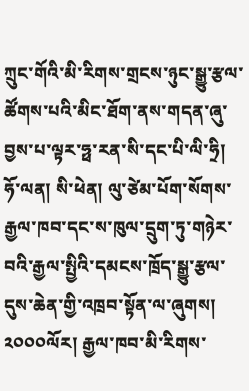ཀྲུང་གོའི་མི་རིགས་གྲངས་ཉུང་སྒྱུ་རྩལ་ཚོགས་པའི་མིང་ཐོག་ནས་གདན་ཞུ་བྱས་པ་ལྟར་ཧྥ་རན་སི་དང་པི་ལི་ཧྲི། ཧོ་ལན། སི་ཕེན། ལུ་ཙེམ་པོག་སོགས་རྒྱལ་ཁབ་དང་ས་ཁུལ་དྲུག་ཏུ་གཉེར་བའི་རྒྱལ་སྤྱིའི་དམངས་ཁྲོད་སྒྱུ་རྩལ་དུས་ཆེན་གྱི་འཁྲབ་སྟོན་ལ་ཞུགས། ༢༠༠༠ལོར། རྒྱལ་ཁབ་མི་རིགས་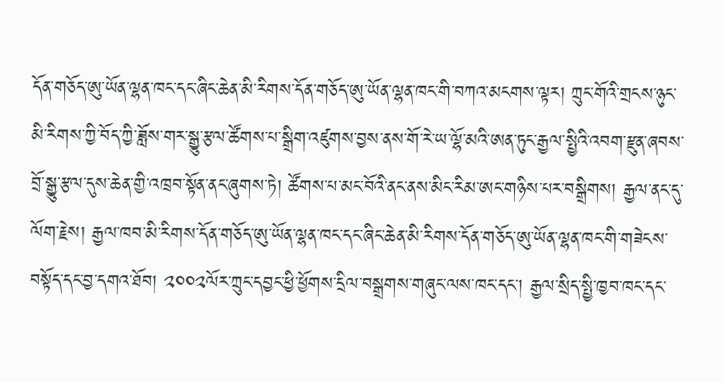དོན་གཅོད་ཨུ་ཡོན་ལྷན་ཁང་དང་ཞིང་ཆེན་མི་རིགས་དོན་གཅོད་ཨུ་ཡོན་ལྷན་ཁང་གི་བཀའ་མངགས་ལྟར། ཀྲུང་གོའི་གྲངས་ཉུང་མི་རིགས་ཀྱི་བོད་ཀྱི་ཟློས་གར་སྒྱུ་རྩལ་ཚོགས་པ་སྒྲིག་འཛུགས་བྱས་ནས་གོ་རེ་ཡ་ལྷོ་མའི་ཨན་ཏུང་རྒྱལ་སྤྱིའི་འབག་རྫུན་ཞབས་བྲོ་སྒྱུ་རྩལ་དུས་ཆེན་གྱི་འཁྲབ་སྟོན་ནང་ཞུགས་ཏེ། ཚོགས་པ་མང་བོའི་ནང་ནས་མིང་རིམ་ཨང་གཉིས་པར་བསྒྲིགས། རྒྱལ་ནང་དུ་ལོག་རྗེས། རྒྱལ་ཁབ་མི་རིགས་དོན་གཅོད་ཨུ་ཡོན་ལྷན་ཁང་དང་ཞིང་ཆེན་མི་རིགས་དོན་གཅོད་ཨུ་ཡོན་ལྷན་ཁང་གི་གཟེངས་བསྟོད་དང་བྱ་དགའ་ཐོབ། ༢༠༠༢ལོར་ཀྲུང་དབྱང་ཕྱི་ཕྱོགས་དྲིལ་བསྒྲགས་གཞུང་ལས་ཁང་དང་། རྒྱལ་སྲིད་སྤྱི་ཁྱབ་ཁང་དང་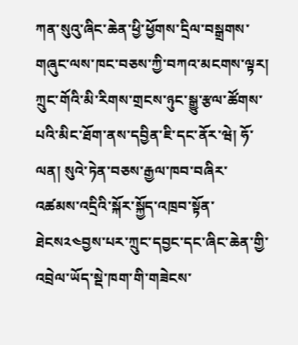ཀན་སུའུ་ཞིང་ཆེན་ཕྱི་ཕྱོགས་དྲིལ་བསྒྲགས་གཞུང་ལས་ཁང་བཅས་ཀྱི་བཀའ་མངགས་ལྟར། ཀྲུང་གོའི་མི་རིགས་གྲངས་ཉུང་སྒྱུ་རྩལ་ཚོགས་པའི་མིང་ཐོག་ནས་དབྱིན་ཇི་དང་ནོར་ཝེ། ཧོ་ལན། སུའེ་ཏེན་བཅས་རྒྱལ་ཁབ་བཞིར་འཚམས་འདྲིའི་སྐོར་སྐྱོད་འཁྲབ་སྟོན་ཐེངས༢༤བྱས་པར་ཀྲུང་དབྱང་དང་ཞིང་ཆེན་གྱི་འབྲེལ་ཡོད་སྡེ་ཁག་གི་གཟེངས་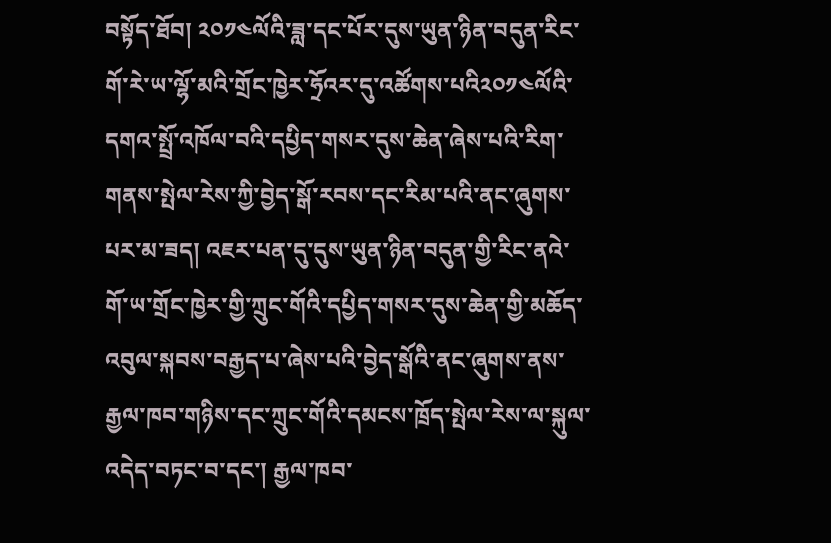བསྟོད་ཐོབ། ༢༠༡༤ལོའི་ཟླ་དང་པོར་དུས་ཡུན་ཉིན་བདུན་རིང་གོ་རེ་ཡ་ལྷོ་མའི་གྲོང་ཁྱེར་ཧྲོའར་དུ་འཚོགས་པའི༢༠༡༤ལོའི་དགའ་སྤྲོ་འཁོལ་བའི་དཔྱིད་གསར་དུས་ཆེན་ཞེས་པའི་རིག་གནས་སྤེལ་རེས་ཀྱི་བྱེད་སྒོ་རབས་དང་རིམ་པའི་ནང་ཞུགས་པར་མ་ཟད། འཇར་པན་དུ་དུས་ཡུན་ཉིན་བདུན་གྱི་རིང་ནའེ་གོ་ཡ་གྲོང་ཁྱེར་གྱི་ཀྲུང་གོའི་དཔྱིད་གསར་དུས་ཆེན་གྱི་མཆོད་འབུལ་སྐབས་བརྒྱད་པ་ཞེས་པའི་བྱེད་སྒོའི་ནང་ཞུགས་ནས་རྒྱལ་ཁབ་གཉིས་དང་ཀྲུང་གོའི་དམངས་ཁྲོད་སྤེལ་རེས་ལ་སྐུལ་འདེད་བཏང་བ་དང་། རྒྱལ་ཁབ་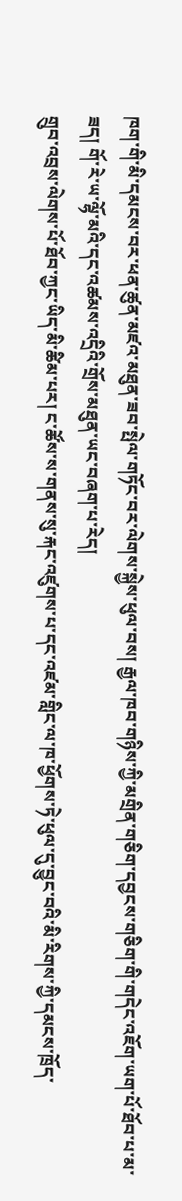ཁག་གི་མི་དམངས་བར་ཕན་ཚུན་མཛའ་མཐུན་ཟབ་སྤེལ་གཏོང་བར་ལེགས་སྐྱེས་ཕུལ་བས། རྒྱལ་ཁབ་གཉིས་ཀྱི་མགྲིན་གཅིག་དབྱངས་གཅིག་གི་གདེང་འཇོག་ཡག་པོ་ཐོབ་པ་མ་ཟད། གོ་རེ་ཡ་ལྷོ་མའི་དང་འཚམས་འདྲིའི་གྲོས་མཐུན་ཡང་བཞག་པ་རེད།
གྲུབ་འབྲས་ལེགས་པོ་ཐོབ་ཀྱང་ཡིད་མི་ཚིམ་པར། ང་ཚོས་ས་གནས་སུ་རྐང་འཛུགས་པ་དང་འཛམ་གླིང་ལ་ཁ་ཕྱོགས་ཏེ་ཕུལ་དུ་བྱུང་བའི་མི་རིགས་ཀྱི་དམངས་ཁྲོད་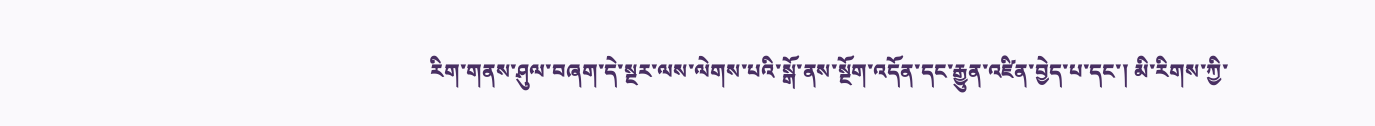རིག་གནས་ཤུལ་བཞག་དེ་སྔར་ལས་ལེགས་པའི་སྒོ་ནས་སྔོག་འདོན་དང་རྒྱུན་འཛིན་བྱེད་པ་དང་། མི་རིགས་ཀྱི་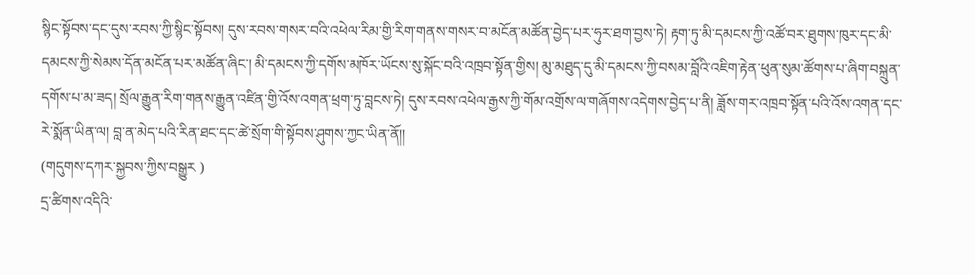སྙིང་སྟོབས་དང་དུས་རབས་ཀྱི་སྙིང་སྟོབས། དུས་རབས་གསར་བའི་འཕེལ་རིམ་གྱི་རིག་གནས་གསར་བ་མངོན་མཚོན་བྱེད་པར་ཧུར་ཐག་བྱས་ཏེ། རྟག་ཏུ་མི་དམངས་ཀྱི་འཚོ་བར་ཐུགས་ཁུར་དང་མི་དམངས་ཀྱི་སེམས་དོན་མངོན་པར་མཚོན་ཞིང་། མི་དམངས་ཀྱི་དགོས་མཁོར་ཡོངས་སུ་སྐོང་བའི་འཁྲབ་སྟོན་གྱིས། མུ་མཐུད་དུ་མི་དམངས་ཀྱི་བསམ་བློའི་འཇིག་རྟེན་ཕུན་སུམ་ཚོགས་པ་ཞིག་བསྐྲུན་དགོས་པ་མ་ཟད། སྲོལ་རྒྱུན་རིག་གནས་རྒྱུན་འཛིན་གྱི་འོས་འགན་ཕྲག་ཏུ་བླངས་ཏེ། དུས་རབས་འཕེལ་རྒྱས་ཀྱི་གོམ་འགྲོས་ལ་གཞོགས་འདེགས་བྱེད་པ་ནི། ཟློས་གར་འཁྲབ་སྟོན་པའི་འོས་འགན་དང་རེ་སྨོན་ཡིན་ལ། བླ་ན་མེད་པའི་རིན་ཐང་དང་ཚེ་སྲོག་གི་སྟོབས་ཤུགས་ཀྱང་ཡིན་ནོ།།
(གདུགས་དཀར་སྐྱབས་ཀྱིས་བསྒྱུར )
དྲ་ཚིགས་འདིའི་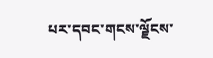པར་དབང་གངས་ལྗོངས་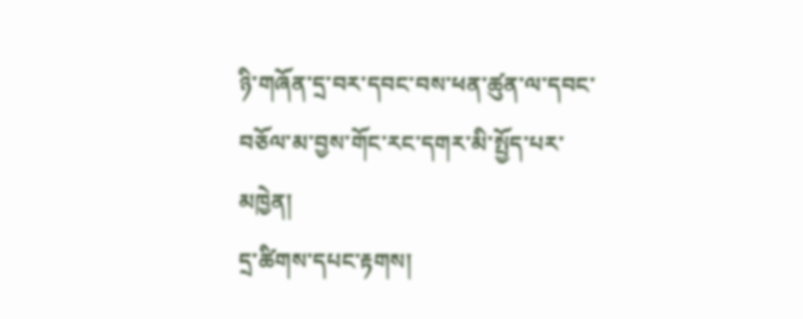ཉི་གཞོན་དྲ་བར་དབང་བས་ཕན་ཚུན་ལ་དབང་བཅོལ་མ་བྱས་གོང་རང་དགར་མི་སྤྱོད་པར་མཁྱེན།
དྲ་ཚིགས་དཔང་རྟགས།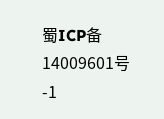蜀ICP备14009601号-1